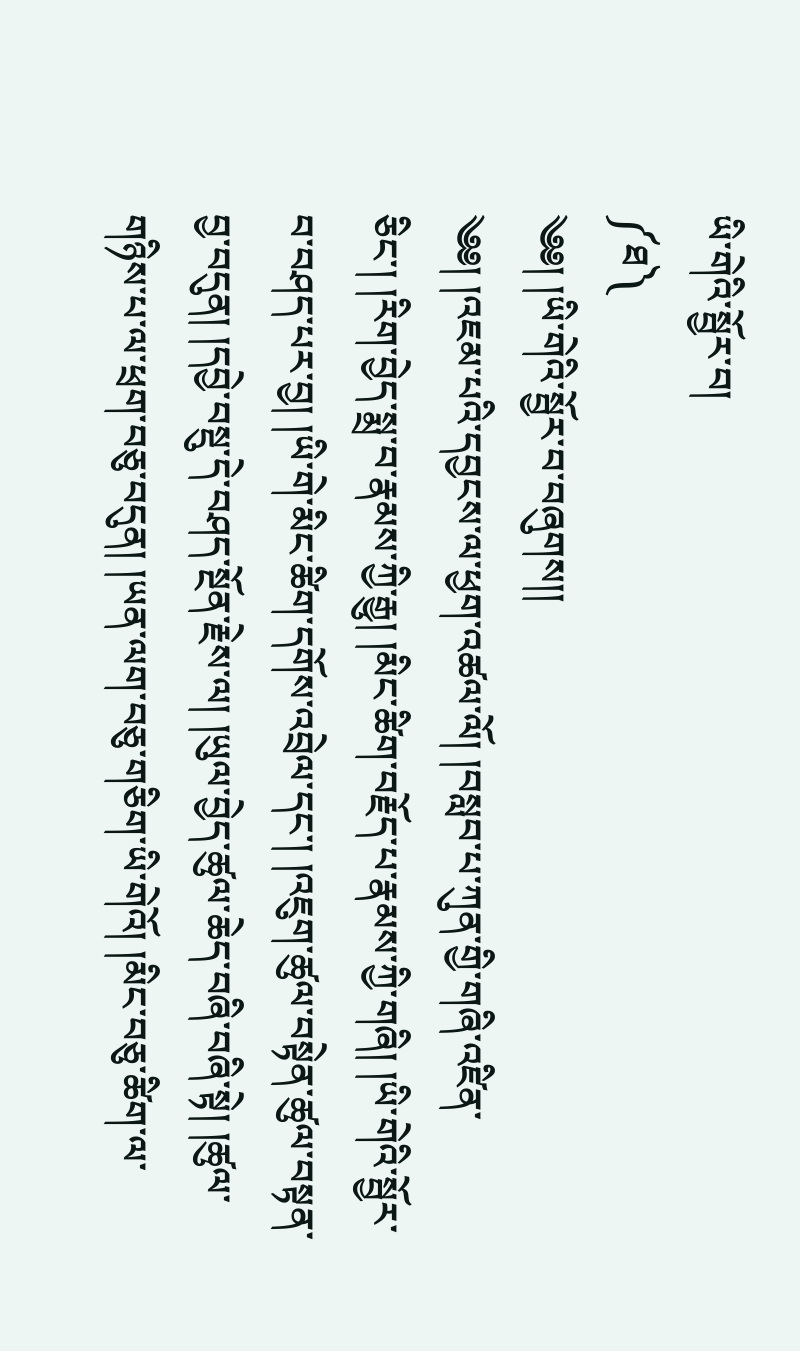ཡི་གེའི་སྦྱོར་བ།
༼ཐ༽
༄༅། །ཡི་གེའི་སྦྱོར་བ་བཞུགས།།
༄༅། །འཇམ་པའི་དབྱངས་ལ་ཕྱག་འཚལ་ལོ། །བསླབ་པ་ཀུན་གྱི་གཞི་འཛིན་ཅིང་། །རིག་བྱེད་སྨྲ་བ་རྣམས་ཀྱི་རྒྱུ། །མིང་ཚིག་བརྗོད་པ་རྣམས་ཀྱི་གཞི། །ཡི་གེའི་སྦྱོར་བ་བཤད་པར་བྱ། །ཡི་གེ་མིང་ཚིག་དགོས་འབྲེལ་དང་། །འཇུག་ཚུལ་བསྟེན་ཚུལ་བསྟན་བྱ་བདུན། །དབྱེ་བསྡུ་དེ་བཤད་སྔོན་རྗེས་ལ། །ཡུལ་བྱེད་ཚུལ་ཆེད་བཞི་བཞི་སྟེ། །ཚུལ་གཉིས་པ་ལ་ཕྲག་བཅུ་བདུན། །ཡན་ལག་བཅུ་གཅིག་ཡི་གེའོ། །མིང་བཅུ་ཚིག་ལ་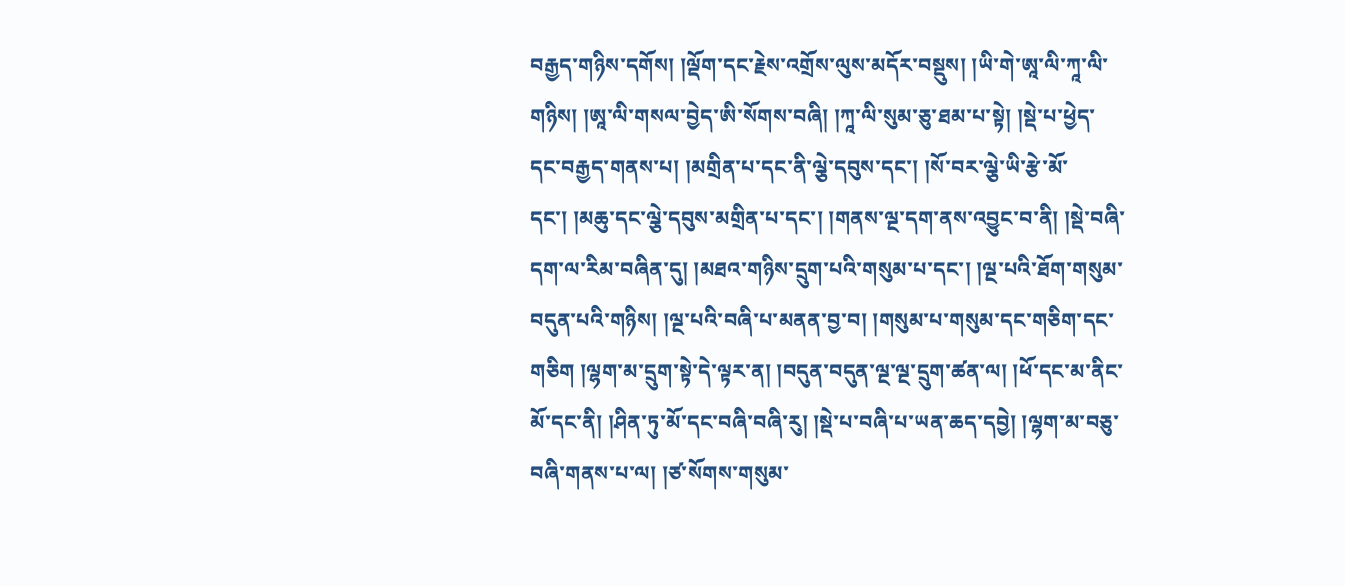བརྒྱད་གཉིས་དགོས། །ལྡོག་དང་རྗེས་འགྲོས་ལུས་མདོར་བསྡུས། །ཡི་གེ་ཨཱ་ལི་ཀཱ་ལི་གཉིས། །ཨཱ་ལི་གསལ་བྱེད་ཨི་སོགས་བཞི། །ཀཱ་ལི་སུམ་ཅུ་ཐམ་པ་སྟེ། །སྡེ་པ་ཕྱེད་དང་བརྒྱད་གནས་པ། །མགྲིན་པ་དང་ནི་ལྕེ་དབུས་དང་། །སོ་བར་ལྕེ་ཡི་རྩེ་མོ་དང་། །མཆུ་དང་ལྕེ་དབུས་མགྲིན་པ་དང་། །གནས་ལྔ་དག་ནས་འབྱུང་བ་ནི། །སྡེ་བཞི་དག་ལ་རིམ་བཞིན་དུ། །མཐའ་གཉིས་དྲུག་པའི་གསུམ་པ་དང་། །ལྔ་པའི་ཐོག་གསུམ་བདུན་པའི་གཉིས། །ལྔ་པའི་བཞི་པ་མནན་བྱ་བ། །གསུམ་པ་གསུམ་དང་གཅིག་དང་གཅིག །ལྷག་མ་དྲུག་སྟེ་དེ་ལྟར་ན། །བདུན་བདུན་ལྔ་ལྔ་དྲུག་ཚན་ལ། །ཕོ་དང་མ་ནིང་མོ་དང་ནི། །ཤིན་ཏུ་མོ་དང་བཞི་བཞི་རུ། །སྡེ་པ་བཞི་པ་ཡན་ཆད་དབྱེ། །ལྷག་མ་བཅུ་བཞི་གནས་པ་ལ། །ཙ་སོགས་གསུམ་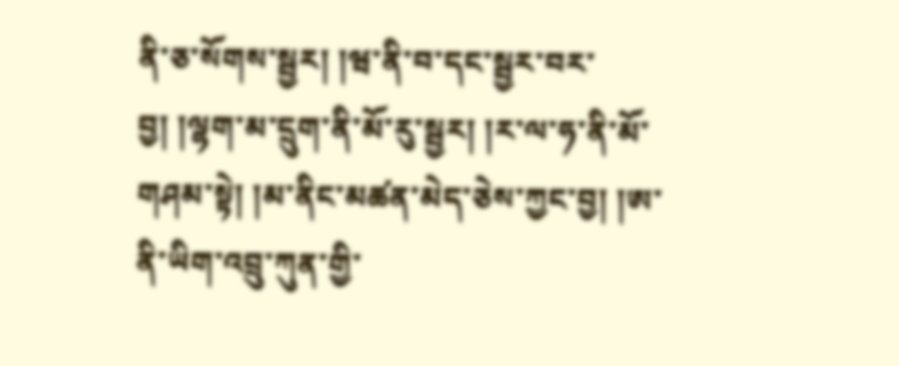ནི་ཅ་སོགས་སྦྱར། །ཝ་ནི་བ་དང་སྦྱར་བར་བྱ། །ལྷག་མ་དྲུག་ནི་མོ་རུ་སྦྱར། །ར་ལ་ཧ་ནི་མོ་གཤམ་སྟེ། །མ་ནིང་མཚན་མེད་ཅེས་ཀྱང་བྱ། །ཨ་ནི་ཡིག་འབྲུ་ཀུན་གྱི་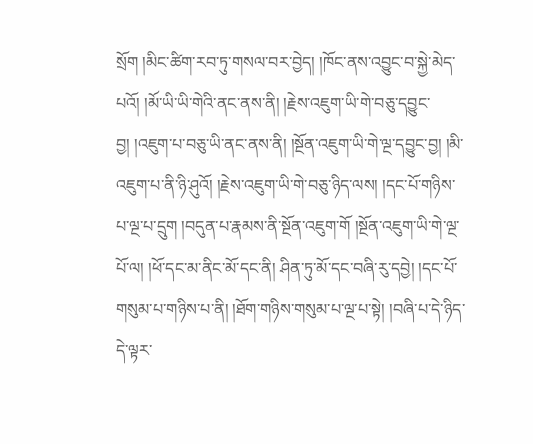སྲོག །མིང་ཚིག་རབ་ཏུ་གསལ་བར་བྱེད། །ཁོང་ནས་འབྱུང་བ་སྐྱེ་མེད་པའོ། །མོ་ཡི་ཡི་གེའི་ནང་ནས་ནི། །རྗེས་འཇུག་ཡི་གེ་བཅུ་དབྱུང་བྱ། །འཇུག་པ་བཅུ་ཡི་ནང་ནས་ནི། །སྔོན་འཇུག་ཡི་གེ་ལྔ་དབྱུང་བྱ། །མི་འཇུག་པ་ནི་ཉི་ཤུའོ། །རྗེས་འཇུག་ཡི་གེ་བཅུ་ཉིད་ལས། །དང་པོ་གཉིས་པ་ལྔ་པ་དྲུག །བདུན་པ་རྣམས་ནི་སྔོན་འཇུག་གོ །སྔོན་འཇུག་ཡི་གེ་ལྔ་པོ་ལ། །ཕོ་དང་མ་ནིང་མོ་དང་ནི། ཤིན་ཏུ་མོ་དང་བཞི་རུ་དབྱེ། །དང་པོ་གསུམ་པ་གཉིས་པ་ནི། །ཐོག་གཉིས་གསུམ་པ་ལྔ་པ་སྟེ། །བཞི་པ་དེ་ཉིད་དེ་ལྟར་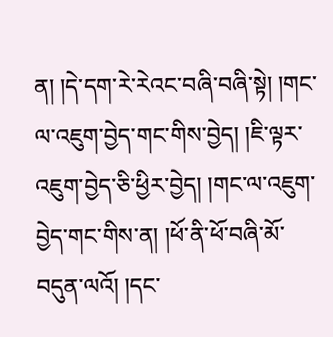ན། །དེ་དག་རེ་རེའང་བཞི་བཞི་སྟེ། །གང་ལ་འཇུག་བྱེད་གང་གིས་བྱེད། །ཇི་ལྟར་འཇུག་བྱེད་ཅི་ཕྱིར་བྱེད། །གང་ལ་འཇུག་བྱེད་གང་གིས་ན། །ཕོ་ནི་ཕོ་བཞི་མོ་བདུན་ལའོ། །དང་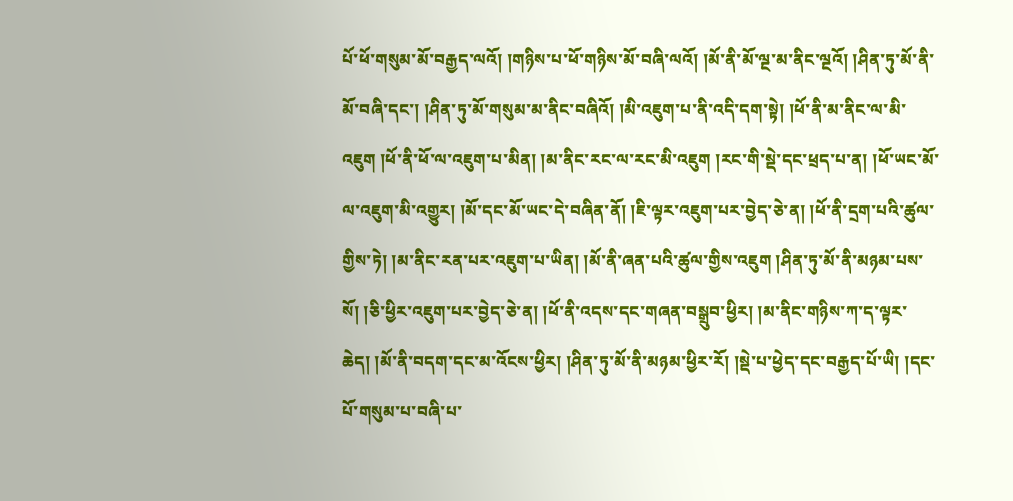པོ་ཕོ་གསུམ་མོ་བརྒྱད་ལའོ། །གཉིས་པ་ཕོ་གཉིས་མོ་བཞི་ལའོ། །མོ་ནི་མོ་ལྔ་མ་ནིང་ལྔའོ། །ཤིན་ཏུ་མོ་ནི་མོ་བཞི་དང་། །ཤིན་ཏུ་མོ་གསུམ་མ་ནིང་བཞིའོ། །མི་འཇུག་པ་ནི་འདི་དག་སྟེ། །ཕོ་ནི་མ་ནིང་ལ་མི་འཇུག །ཕོ་ནི་ཕོ་ལ་འཇུག་པ་མིན། །མ་ནིང་རང་ལ་རང་མི་འཇུག །རང་གི་སྡེ་དང་ཕྲད་པ་ན། །ཕོ་ཡང་མོ་ལ་འཇུག་མི་འགྱུར། །མོ་དང་མོ་ཡང་དེ་བཞིན་ནོ། །ཇི་ལྟར་འཇུག་པར་བྱེད་ཅེ་ན། །ཕོ་ནི་དྲག་པའི་ཚུལ་གྱིས་ཏེ། །མ་ནིང་རན་པར་འཇུག་པ་ཡིན། །མོ་ནི་ཞན་པའི་ཚུལ་གྱིས་འཇུག །ཤིན་ཏུ་མོ་ནི་མཉམ་པས་སོ། །ཅི་ཕྱིར་འཇུག་པར་བྱེད་ཅེ་ན། །ཕོ་ནི་འདས་དང་གཞན་བསྒྲུབ་ཕྱིར། །མ་ནིང་གཉིས་ཀ་ད་ལྟར་ཆེད། །མོ་ནི་བདག་དང་མ་འོངས་ཕྱིར། །ཤིན་ཏུ་མོ་ནི་མཉམ་ཕྱིར་རོ། །སྡེ་པ་ཕྱེད་དང་བརྒྱད་པོ་ཡི། །དང་པོ་གསུམ་པ་བཞི་པ་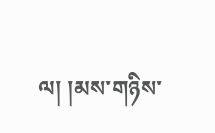ལ། །མས་གཉིས་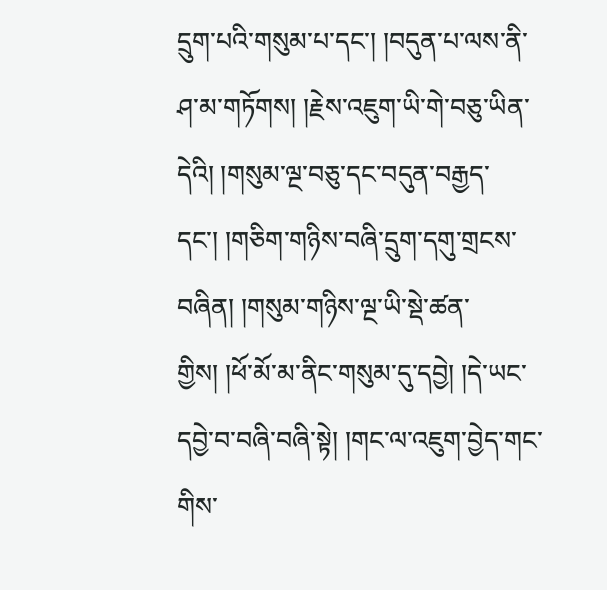དྲུག་པའི་གསུམ་པ་དང་། །བདུན་པ་ལས་ནི་ཤ་མ་གཏོགས། །རྗེས་འཇུག་ཡི་གེ་བཅུ་ཡིན་དེའི། །གསུམ་ལྔ་བཅུ་དང་བདུན་བརྒྱད་དང་། །གཅིག་གཉིས་བཞི་དྲུག་དགུ་གྲངས་བཞིན། །གསུམ་གཉིས་ལྔ་ཡི་སྡེ་ཚན་གྱིས། །ཕོ་མོ་མ་ནིང་གསུམ་དུ་དབྱེ། །དེ་ཡང་དབྱེ་བ་བཞི་བཞི་སྟེ། །གང་ལ་འཇུག་བྱེད་གང་གིས་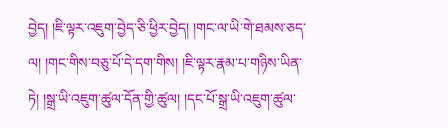བྱེད། །ཇི་ལྟར་འཇུག་བྱེད་ཅི་ཕྱིར་བྱེད། །གང་ལ་ཡི་གེ་ཐམས་ཅད་ལ། །གང་གིས་བཅུ་པོ་དེ་དག་གིས། །ཇི་ལྟར་རྣམ་པ་གཉིས་ཡིན་ཏེ། །སྒྲ་ཡི་འཇུག་ཚུལ་དོན་གྱི་ཚུལ། །དང་པོ་སྒྲ་ཡི་འཇུག་ཚུལ་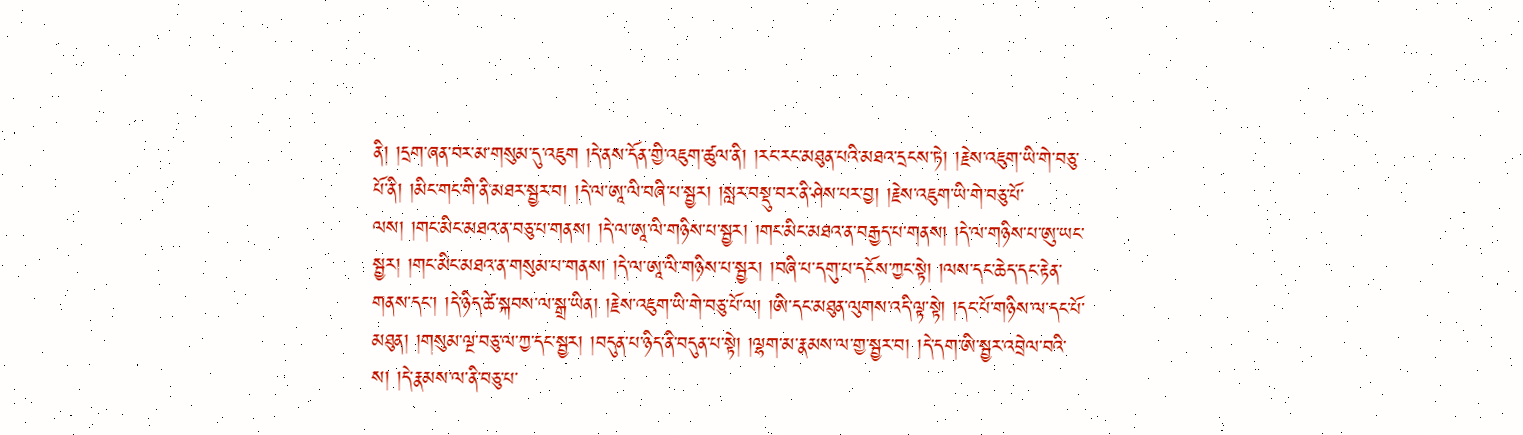ནི། །དྲག་ཞན་བར་མ་གསུམ་དུ་འཇུག །དེ་ནས་དོན་གྱི་འཇུག་ཚུལ་ནི། །རང་རང་མཐུན་པའི་མཐའ་དྲངས་ཏེ། །རྗེས་འཇུག་ཡི་གེ་བཅུ་པོ་ནི། །མིང་གང་གི་ནི་མཐར་སྦྱར་བ། །དེ་ལ་ཨཱ་ལི་བཞི་པ་སྦྱར། །སླར་བསྡུ་བར་ནི་ཤེས་པར་བྱ། །རྗེས་འཇུག་ཡི་གེ་བཅུ་པོ་ལས། །གང་མིང་མཐའ་ན་བཅུ་པ་གནས། །དེ་ལ་ཨཱ་ལི་གཉིས་པ་སྦྱར། །གང་མིང་མཐའ་ན་བརྒྱད་པ་གནས། །དེ་ལ་གཉིས་པ་ཨུ་ཡང་སྦྱར། །གང་མིང་མཐའ་ན་གསུམ་པ་གནས། །དེ་ལ་ཨཱ་ལི་གཉིས་པ་སྦྱར། །བཞི་པ་དགུ་པ་དངོས་ཀྱང་སྟེ། །ལས་དང་ཆེད་དང་རྟེན་གནས་དང་། །དེ་ཉིད་ཚེ་སྐབས་ལ་སྒྲ་ཡིན། །རྗེས་འཇུག་ཡི་གེ་བཅུ་པོ་ལ། །ཨི་དང་མཐུན་ལུགས་འདི་ལྟ་སྟེ། །དང་པོ་གཉིས་ལ་དང་པོ་མཐུན། །གསུམ་ལྔ་བཅུ་ལ་ཀྱ་དང་སྦྱར། །བདུན་པ་ཉིད་ནི་བདུན་པ་སྟེ། །ལྷག་མ་རྣམས་ལ་གྱ་སྦྱར་བ། །དེ་དག་ཨི་སྦྱར་འབྲེལ་བའི་ས། །དེ་རྣམས་ལ་ནི་བཅུ་པ་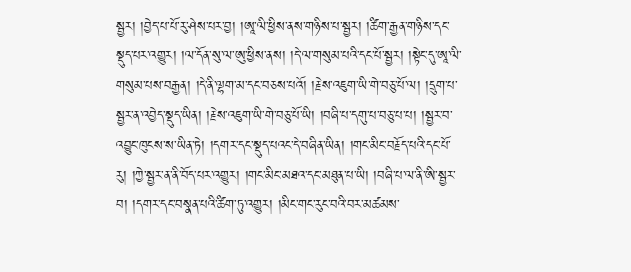སྦྱར། །བྱེད་པ་པོ་རུ་ཤེས་པར་བྱ། །ཨཱ་ལི་ཕྱིས་ནས་གཉིས་པ་སྦྱར། །ཚིག་རྒྱན་གཉིས་དང་སྡུད་པར་འགྱུར། །ལ་དོན་སུ་ལ་ཨུ་ཕྱིས་ནས། །དེ་ལ་གསུམ་པའི་དང་པོ་སྦྱར། །སྟེང་དུ་ཨཱ་ལི་གསུམ་པས་བརྒྱན། །དེ་ནི་ལྷག་མ་དང་བཅས་པའོ། །རྗེས་འཇུག་ཡི་གེ་བཅུ་པོ་ལ། །དྲུག་པ་སྦྱར་ན་འབྱེད་སྡུད་ཡིན། །རྗེས་འཇུག་ཡི་གེ་བཅུ་པོ་ཡི། །བཞི་པ་དགུ་པ་བཅུ་པ་པ། །སྦྱར་བ་འབྱུང་ཁུངས་ས་ཡིན་ཏེ། །དགར་དང་སྡུད་པའང་དེ་བཞིན་ཡིན། །གང་མིང་བརྗོད་པའི་དང་པོ་རུ། །ཀྱེ་སྦྱར་ན་ནི་བོད་པར་འགྱུར། །གང་མིང་མཐའ་དང་མཐུན་པ་ཡི། །བཞི་པ་ལ་ནི་ཨི་སྦྱར་བ། །དགར་དང་བསྣན་པའི་ཚིག་ཏུ་འགྱུར། །མིང་གང་རུང་བའི་བར་མཚམས་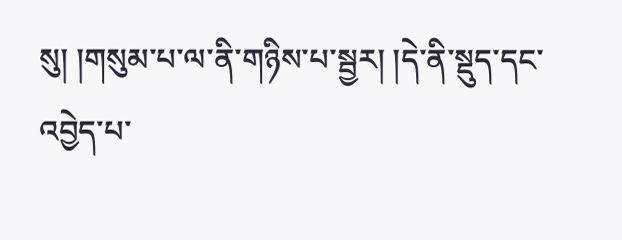སུ། །གསུམ་པ་ལ་ནི་གཉིས་པ་སྦྱར། །དེ་ནི་སྡུད་དང་འབྱེད་པ་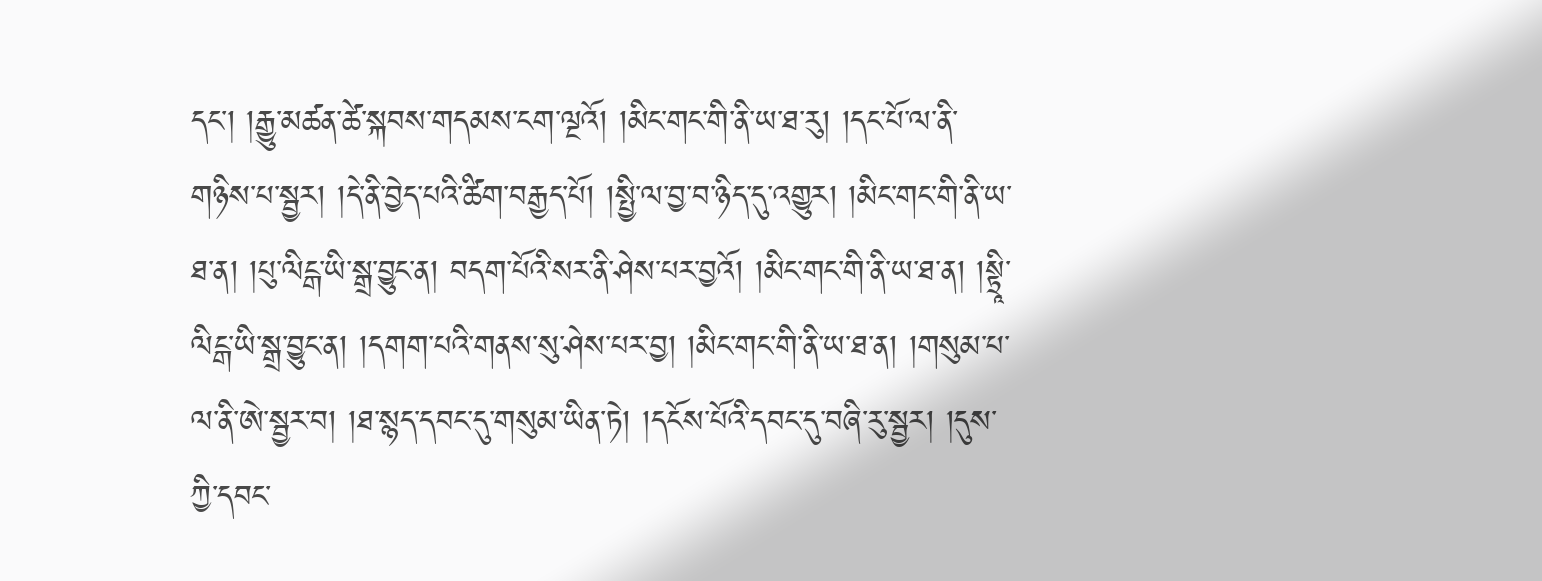དང་། །རྒྱུ་མཚན་ཚེ་སྐབས་གདམས་ངག་ལྔའོ། །མིང་གང་གི་ནི་ཡ་ཐ་རུ། །དང་པོ་ལ་ནི་གཉིས་པ་སྦྱར། །དེ་ནི་བྱེད་པའི་ཚིག་བརྒྱད་པོ། །སྤྱི་ལ་བྱ་བ་ཉིད་དུ་འགྱུར། །མིང་གང་གི་ནི་ཡ་ཐ་ན། །པུ་ལིངྒ་ཡི་སྒྲ་བྱུང་ན། བདག་པོའི་སར་ནི་ཤེས་པར་བྱའོ། །མིང་གང་གི་ནི་ཡ་ཐ་ན། །སྟྲཱི་ལིངྒ་ཡི་སྒྲ་བྱུང་ན། །དགག་པའི་གནས་སུ་ཤེས་པར་བྱ། །མིང་གང་གི་ནི་ཡ་ཐ་ན། །གསུམ་པ་ལ་ནི་ཨེ་སྦྱར་བ། །ཐ་སྙད་དབང་དུ་གསུམ་ཡིན་ཏེ། །དངོས་པོའི་དབང་དུ་བཞི་རུ་སྦྱར། །དུས་ཀྱི་དབང་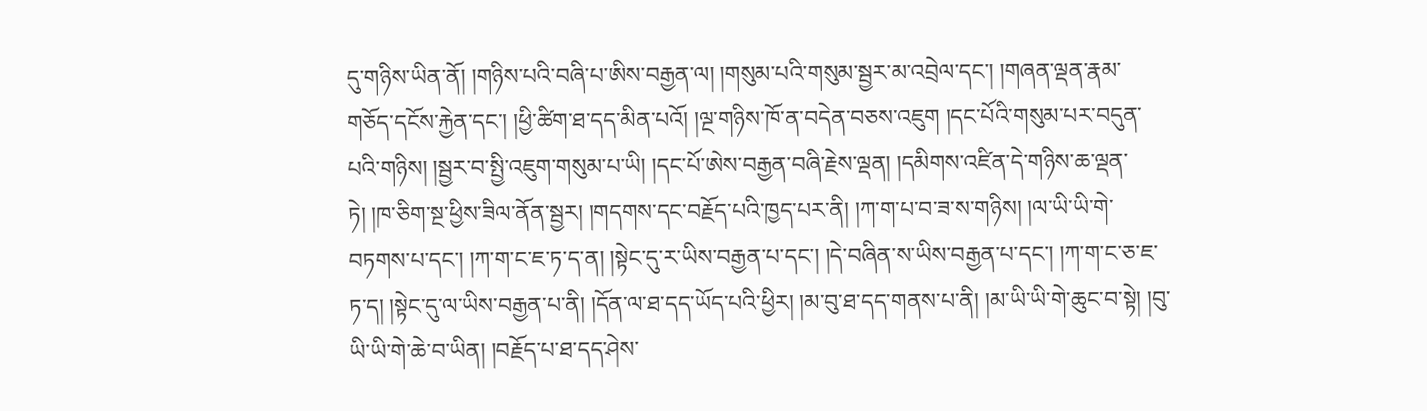དུ་གཉིས་ཡིན་ནོ། །གཉིས་པའི་བཞི་པ་ཨིས་བརྒྱན་ལ། །གསུམ་པའི་གསུམ་སྦྱར་མ་འབྲེལ་དང་། །གཞན་ལྡན་རྣམ་གཅོད་དངོས་རྐྱེན་དང་། །ཕྱི་ཚིག་ཐ་དད་མིན་པའོ། །ལྔ་གཉིས་ཁོ་ན་བདེན་བཅས་འཇུག །དང་པོའི་གསུམ་པར་བདུན་པའི་གཉིས། །སྦྱར་བ་སྤྱི་འཇུག་གསུམ་པ་ཡི། །དང་པོ་ཨེས་བརྒྱན་བཞི་རྗེས་ལྡན། །དམིགས་འཛིན་དེ་གཉིས་ཆ་ལྡན་ཏེ། །ཁ་ཅིག་སྔ་ཕྱིས་ཟིལ་ནོན་སྦྱར། །གདགས་དང་བརྗོད་པའི་ཁྱད་པར་ནི། །ཀ་ག་པ་བ་ཟ་ས་གཉིས། །ལ་ཡི་ཡི་གེ་བཏགས་པ་དང་། །ཀ་ག་ང་ཇ་ཏ་ད་ན། །སྟེང་དུ་ར་ཡིས་བརྒྱན་པ་དང་། །དེ་བཞིན་ས་ཡིས་བརྒྱན་པ་དང་། །ཀ་ག་ང་ཅ་ཇ་ཏ་ད། །སྟེང་དུ་ལ་ཡིས་བརྒྱན་པ་ནི། །དོན་ལ་ཐ་དད་ཡོད་པའི་ཕྱིར། །མ་བུ་ཐ་དད་གནས་པ་ནི། །མ་ཡི་ཡི་གེ་ཆུང་བ་སྟེ། །བུ་ཡི་ཡི་གེ་ཆེ་བ་ཡིན། །བརྗོད་པ་ཐ་དད་ཤེས་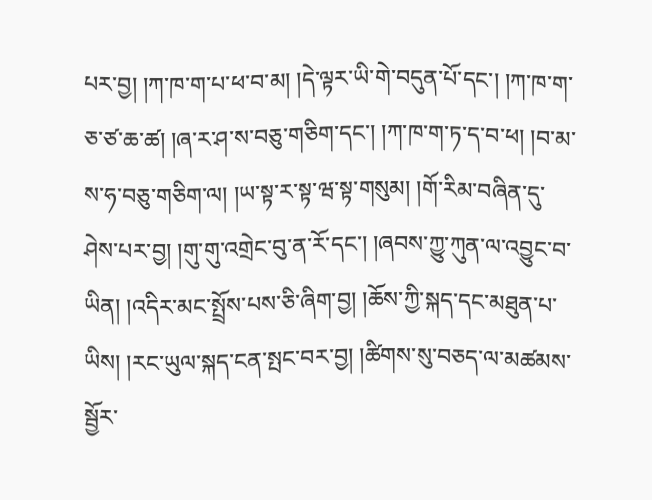པར་བྱ། །ཀ་ཁ་ག་པ་ཕ་བ་མ། །དེ་ལྟར་ཡི་གེ་བདུན་པོ་དང་། །ཀ་ཁ་ག་ཅ་ཙ་ཆ་ཚ། །ཞ་ར་ཤ་ས་བཅུ་གཅིག་དང་། །ཀ་ཁ་ག་ཏ་ད་བ་ཕ། །བ་མ་ས་ཧ་བཅུ་གཅིག་ལ། །ཡ་སྟ་ར་སྟ་ཝ་སྟ་གསུམ། །གོ་རིམ་བཞིན་དུ་ཤེས་པར་བྱ། །གུ་གུ་འགྲེང་བུ་ན་རོ་དང་། །ཞབས་ཀྱུ་ཀུན་ལ་འབྱུང་བ་ཡིན། །འདིར་མང་སྤྲོས་པས་ཅི་ཞིག་བྱ། །ཆོས་ཀྱི་སྐད་དང་མཐུན་པ་ཡིས། །རང་ཡུལ་སྐད་ངན་སྤང་བར་བྱ། །ཚིགས་སུ་བཅད་ལ་མཚམས་སྦྱོར་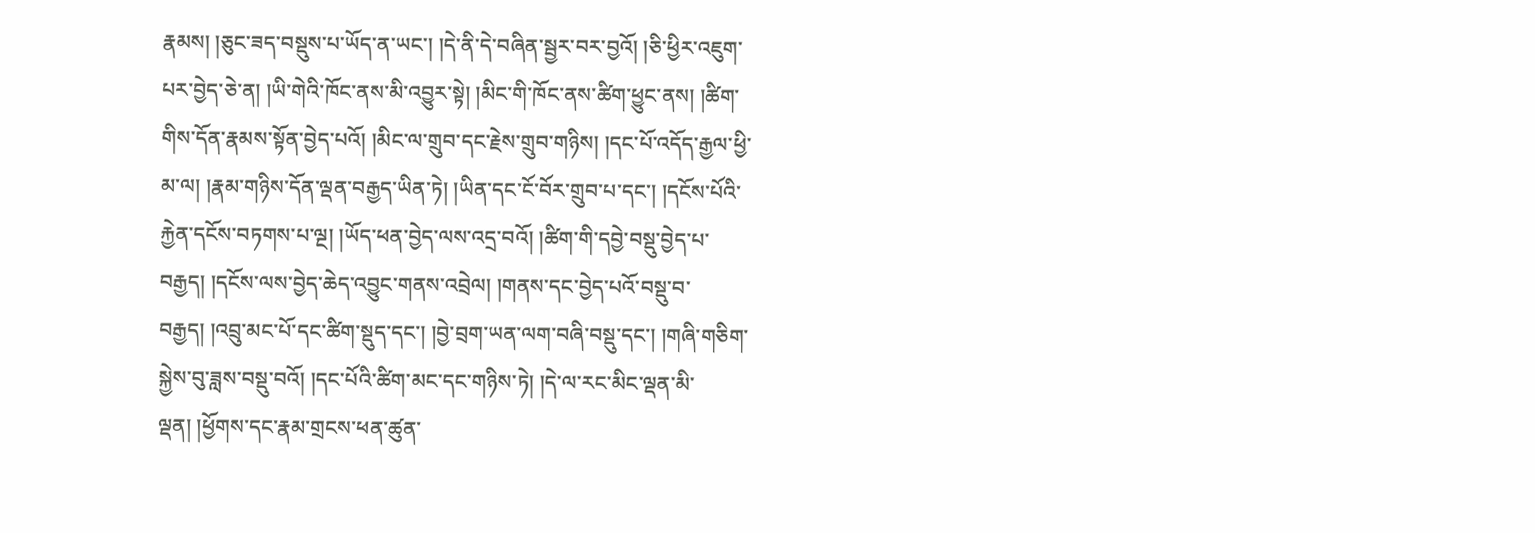རྣམས། །ཅུང་ཟད་བསྡུས་པ་ཡོད་ན་ཡང་། །དེ་ནི་དེ་བཞིན་སྦྱར་བར་བྱའོ། །ཅི་ཕྱིར་འཇུག་པར་བྱེད་ཅེ་ན། །ཡི་གེའི་ཁོང་ནས་མི་འབྱུར་སྟེ། །མིང་གི་ཁོང་ནས་ཚིག་ཕྱུང་ནས། །ཚིག་གིས་དོན་རྣམས་སྟོན་བྱེད་པའོ། །མིང་ལ་གྲུབ་དང་རྗེས་གྲུབ་གཉིས། །དང་པོ་འདོད་རྒྱལ་ཕྱི་མ་ལ། །རྣམ་གཉིས་དོན་ལྡན་བརྒྱད་ཡིན་ཏེ། །ཡིན་དང་ངོ་བོར་གྲུབ་པ་དང་། །དངོས་པོའི་རྐྱེན་དངོས་བཏགས་པ་ལྔ། །ཡོད་ཕན་བྱེད་ལས་འདྲ་བའོ། །ཚིག་གི་དབྱེ་བསྡུ་བྱེད་པ་བརྒྱད། །དངོས་ལས་བྱེད་ཆེད་འབྱུང་གནས་འབྲེལ། །གནས་དང་བྱེད་པའོ་བསྡུ་བ་བརྒྱད། །འབྲུ་མང་པོ་དང་ཚིག་སྡུད་དང་། །བྱེ་བྲག་ཡན་ལག་བཞི་བསྡུ་དང་། །གཞི་གཅིག་སྐྱེས་བུ་ཟླས་བསྡུ་བའོ། །དང་པོའི་ཚིག་མང་དང་གཉིས་ཏེ། །དེ་ལ་རང་མིང་ལྡན་མི་ལྡན། །ཕྱོགས་དང་རྣམ་གྲངས་ཕན་ཚུན་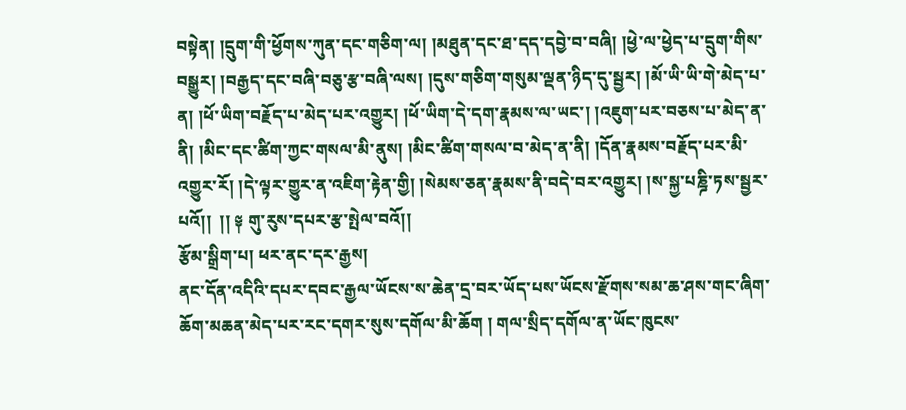བསྟེན། །དྲུག་གི་ཕྱོགས་ཀུན་དང་གཅིག་ལ། །མཐུན་དང་ཐ་དད་དབྱེ་བ་བཞི། །ཕྱེ་ལ་ཕྱེད་པ་དྲུག་གིས་བསྒྱུར། །བརྒྱད་དང་བཞི་བཅུ་རྩ་བཞི་ལས། །དུས་གཅིག་གསུམ་ལྡན་ཉིད་དུ་སྦྱར། །མོ་ཡི་ཡི་གེ་མེད་པ་ན། །ཕོ་ཡིག་བརྗོད་པ་མེད་པར་འགྱུར། །ཕོ་ཡིག་དེ་དག་རྣམས་ལ་ཡང་། །འཇུག་པར་བཅས་པ་མེད་ན་ནི། །མིང་དང་ཚིག་ཀྱང་གསལ་མི་ནུས། །མིང་ཚིག་གསལ་བ་མེད་ན་ནི། །དོན་རྣམས་བརྗོད་པར་མི་འགྱུར་རོ། །དེ་ལྟར་གྱུར་ན་འཇིག་རྟེན་གྱི། །སེམས་ཅན་རྣམས་ནི་བདེ་བར་འགྱུར། །ས་སྐྱ་པཎྜི་ཏས་སྦྱར་པའོ།།  །། ༈ གུ་རུས་དཔར་རྩ་སྤེལ་བའོ།།
རྩོམ་སྒྲིག་པ། ཕར་ནང་དར་རྒྱས།
ནང་དོན་འདིའི་དཔར་དབང་རྒྱལ་ཡོངས་ས་ཆེན་དྲ་བར་ཡོད་པས་ཡོངས་རྫོགས་སམ་ཆ་ཤས་གང་ཞིག་ཆོག་མཆན་མེད་པར་རང་དགར་སུས་དགོལ་མི་ཆོག ། གལ་སྲིད་དགོལ་ན་ཡོང་ཁུངས་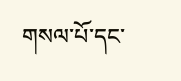གསལ་པོ་དང་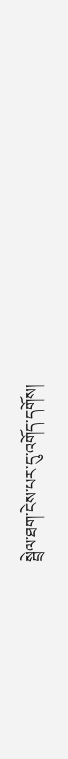སྦྲེལ་ཐག་ངེས་པར་དུ་འགོད་དགོས།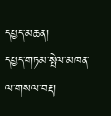དཔྱད་མཆན།
དཔྱད་གཏམ་སྤེལ་མཁན་ལ་གསལ་བརྡ།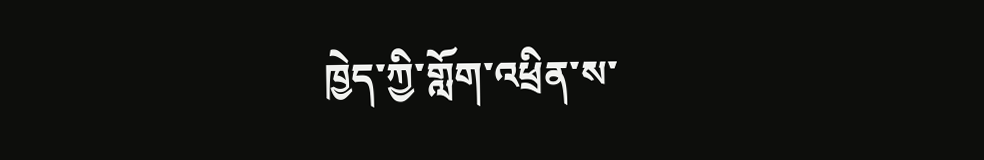ཁྱེད་ཀྱི་གློག་འཕྲིན་ས་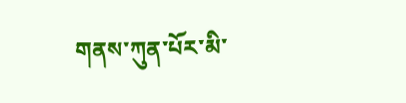གནས་ཀུན་པོར་མི་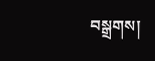བསྒྲགས།